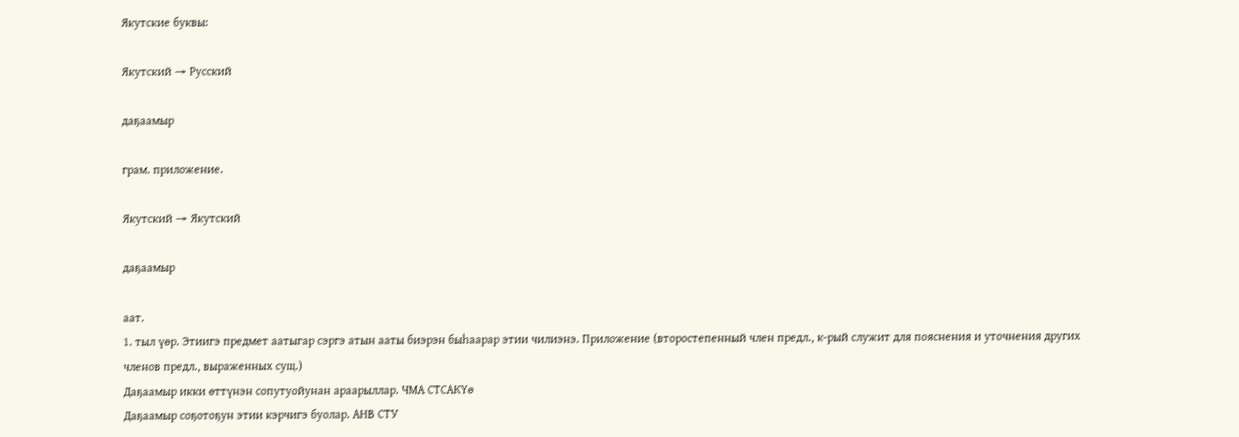Якутские буквы:

Якутский → Русский

даҕаамыр

грам. приложение.

Якутский → Якутский

даҕаамыр

аат.
1. тыл үөр. Этиигэ предмет аатыгар сэргэ атын ааты биэрэн быһаарар этии чилиэнэ. Приложение (второстепенный член предл., к-рый служит для пояснения и уточнения других членов предл., выраженных сущ.)
Даҕаамыр икки өттүнэн сопутуойунан араарыллар. ЧМА СТСАКҮө
Даҕаамыр соҕотоҕун этии кэрчигэ буолар. АНВ СТУ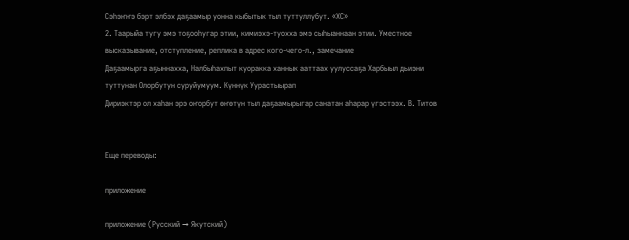Сэһэҥҥэ бэрт элбэх даҕаамыр уонна кыбытык тыл туттуллубут. «ХС»
2. Таарыйа тугу эмэ тоҕооһугар этии, кимиэхэ-туохха эмэ сыһыаннаан этии. Уместное высказывание, отступление, реплика в адрес кого-чего-л., замечание
Даҕаамырга аҕыннахха, Налбыһахпыт куоракка ханнык ааттаах уулуссаҕа Харбыыл дьиэни туттунан Олорбутун суруйумуум. Күннүк Уурастыырап
Дириэктэр ол хаһан эрэ оҥорбут өҥөтүн тыл даҕаамырыгар санатан аһарар үгэстээх. В. Титов


Еще переводы:

приложение

приложение (Русский → Якутский)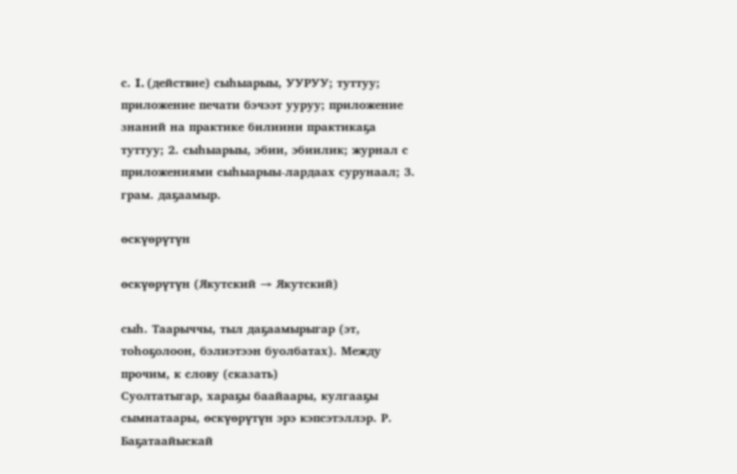с. I. (действие) сыһыарыы, УУРУУ; туттуу; приложение печати бэчээт ууруу; приложение знаний на практике билиини практикаҕа туттуу; 2. сыһыарыы, эбии, эбиилик; журнал с приложениями сыһыарыы-лардаах сурунаал; 3. грам. даҕаамыр.

өскүөрүтүн

өскүөрүтүн (Якутский → Якутский)

сыһ. Таарыччы, тыл даҕаамырыгар (эт, тоһоҕолоон, бэлиэтээн буолбатах). Между прочим, к слову (сказать)
Суолтатыгар, хараҕы баайаары, кулгааҕы сымнатаары, өскүөрүтүн эрэ кэпсэтэллэр. Р. Баҕатаайыскай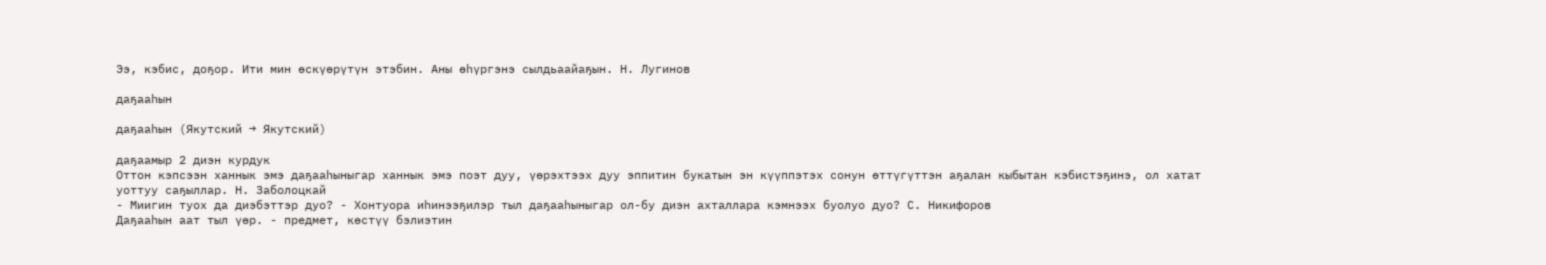Ээ, кэбис, доҕор. Ити мин өскүөрүтүн этэбин. Аны өһүргэнэ сылдьаайаҕын. Н. Лугинов

даҕааһын

даҕааһын (Якутский → Якутский)

даҕаамыр 2 диэн курдук
Оттон кэпсээн ханнык эмэ даҕааһыныгар ханнык эмэ поэт дуу, үөрэхтээх дуу эппитин букатын эн күүппэтэх сонун өттүгүттэн аҕалан кыбытан кэбистэҕинэ, ол хатат уоттуу саҕыллар. Н. Заболоцкай
- Миигин туох да диэбэттэр дуо? - Хонтуора иһинээҕилэр тыл даҕааһыныгар ол-бу диэн ахталлара кэмнээх буолуо дуо? С. Никифоров
Даҕааһын аат тыл үөр. - предмет, көстүү бэлиэтин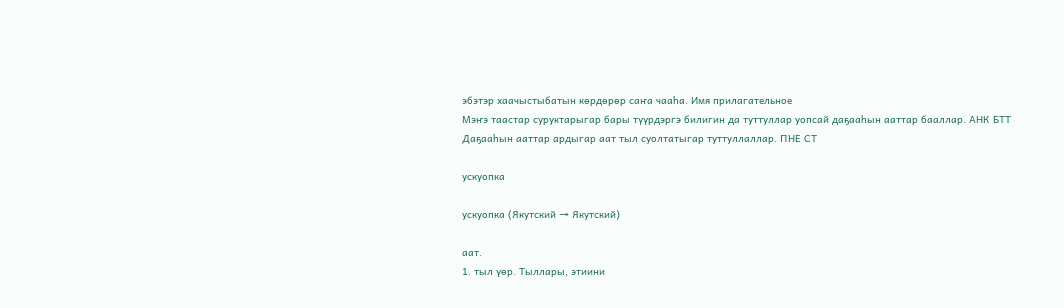эбэтэр хаачыстыбатын көрдөрөр саҥа чааһа. Имя прилагательное
Мэҥэ таастар суруктарыгар бары түүрдэргэ билигин да туттуллар уопсай даҕааһын ааттар бааллар. АНК БТТ
Даҕааһын ааттар ардыгар аат тыл суолтатыгар туттуллаллар. ПНЕ СТ

ускуопка

ускуопка (Якутский → Якутский)

аат.
1. тыл үөр. Тыллары, этиини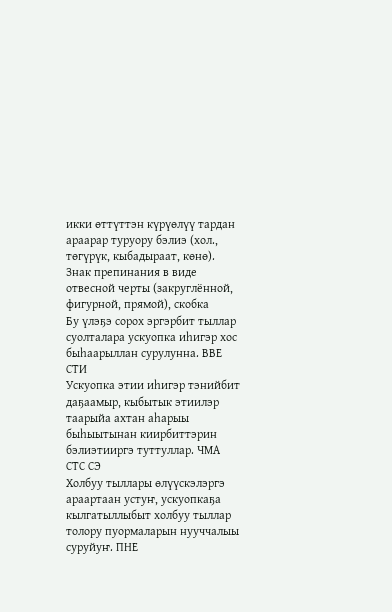икки өттүттэн күрүөлүү тардан араарар туруору бэлиэ (хол., төгүрүк, кыбадыраат, көнө). Знак препинания в виде отвесной черты (закруглённой, фигурной, прямой), скобка
Бу үлэҕэ сорох эргэрбит тыллар суолталара ускуопка иһигэр хос быһаарыллан сурулунна. ВВЕ СТИ
Ускуопка этии иһигэр тэнийбит даҕаамыр, кыбытык этиилэр таарыйа ахтан аһарыы быһыытынан киирбиттэрин бэлиэтииргэ туттуллар. ЧМА СТС СЭ
Холбуу тыллары өлүүскэлэргэ араартаан устуҥ, ускуопкаҕа кылгатыллыбыт холбуу тыллар толору пуормаларын нууччалыы суруйуҥ. ПНЕ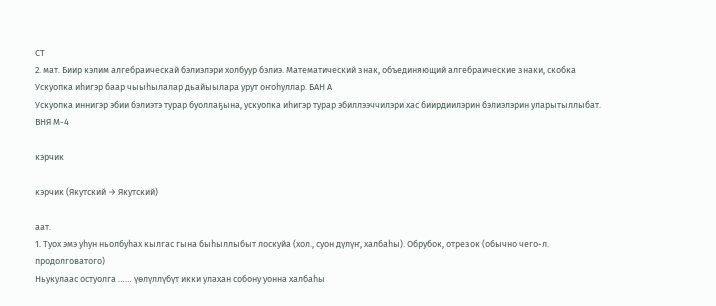СТ
2. мат. Биир кэлим алгебраическай бэлиэлэри холбуур бэлиэ. Математический знак, объединяющий алгебраические знаки, скобка
Ускуопка иһигэр баар чыыһылалар дьайыылара урут оҥоһуллар. БАН А
Ускуопка иннигэр эбии бэлиэтэ турар буоллаҕына, ускуопка иһигэр турар эбиллээччилэри хас биирдиилэрин бэлиэлэрин уларытыллыбат. ВНЯ М-4

кэрчик

кэрчик (Якутский → Якутский)

аат.
1. Туох эмэ уһун ньолбуһах кылгас гына быһыллыбыт лоскуйа (хол., суон дүлүҥ, халбаһы). Обрубок, отрезок (обычно чего-л. продолговатого)
Ньукулаас остуолга …… үөлүллүбүт икки улахан собону уонна халбаһы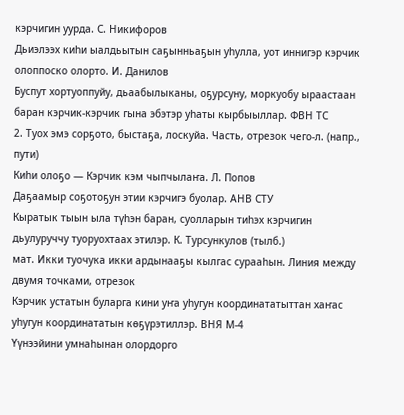кэрчигин уурда. С. Никифоров
Дьиэлээх киһи ыалдьытын саҕынньаҕын уһулла, уот иннигэр кэрчик олоппоско олорто. И. Данилов
Буспут хортуоппуйу, дьаабылыканы, оҕурсуну, моркуобу ыраастаан баран кэрчик-кэрчик гына эбэтэр уһаты кырбыыллар. ФВН ТС
2. Туох эмэ сорҕото, быстаҕа, лоскуйа. Часть, отрезок чего-л. (напр., пути)
Киһи олоҕо — Кэрчик кэм чыпчылаҥа. Л. Попов
Даҕаамыр соҕотоҕун этии кэрчигэ буолар. АНВ СТУ
Кыратык тыын ыла түһэн баран, суолларын тиһэх кэрчигин дьулуруччу туоруохтаах этилэр. К. Турсункулов (тылб.)
мат. Икки туочука икки ардынааҕы кылгас сурааһын. Линия между двумя точками, отрезок
Кэрчик устатын буларга кини уҥа уһугун координататыттан хаҥас уһугун координататын көҕүрэтиллэр. ВНЯ М-4
Үүнээйини умнаһынан олордорго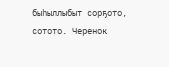быһыллыбыт сорҕото, сотото. Черенок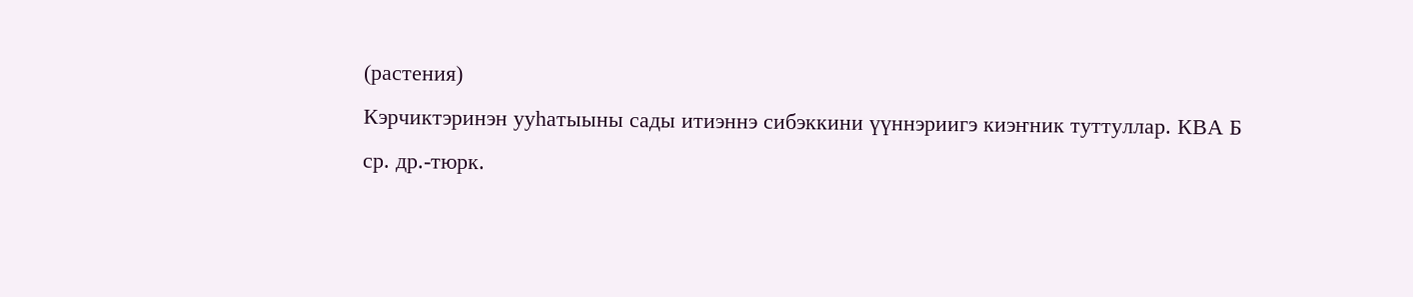(растения)
Кэрчиктэринэн ууһатыыны сады итиэннэ сибэккини үүннэриигэ киэҥник туттуллар. КВА Б
ср. др.-тюрк.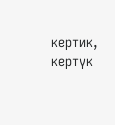кертик, кертүк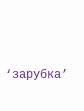‘зарубка’